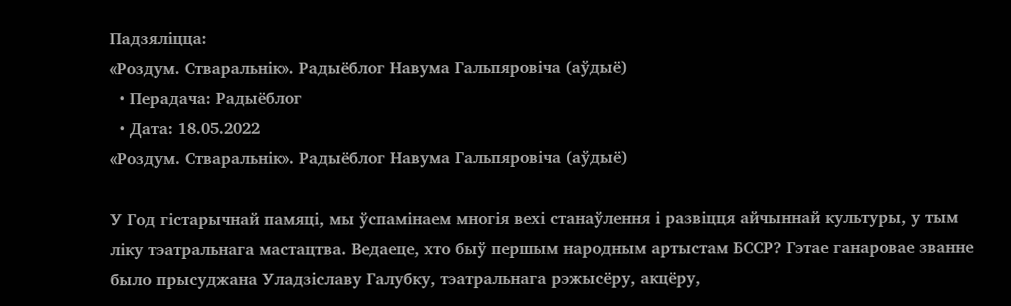Падзяліцца:
«Роздум. Стваральнік». Радыёблог Навума Гальпяровіча (аўдыё)
  • Перадача: Радыёблог
  • Дата: 18.05.2022
«Роздум. Стваральнік». Радыёблог Навума Гальпяровіча (аўдыё)

У Год гістарычнай памяці, мы ўспамінаем многія вехі станаўлення і развіцця айчыннай культуры, у тым ліку тэатральнага мастацтва. Ведаеце, хто быў першым народным артыстам БССР? Гэтае ганаровае званне было прысуджана Уладзіславу Галубку, тэатральнага рэжысёру, акцёру,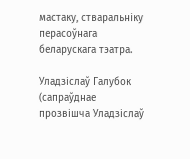мастаку, стваральніку перасоўнага беларускага тэатра.

Уладзіслаў Галубок (сапраўднае прозвішча Уладзіслаў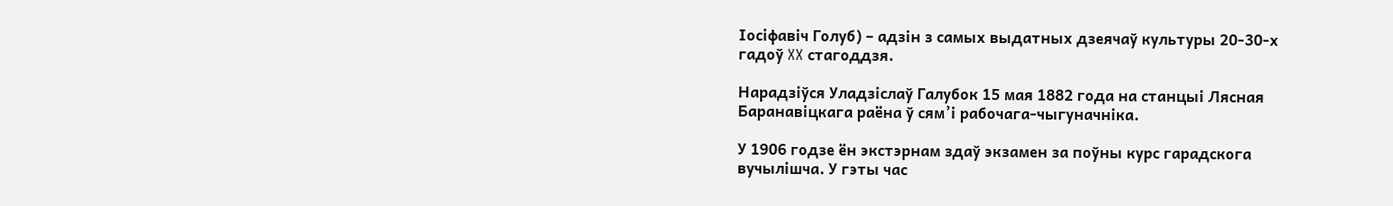Іосіфавіч Голуб) – адзін з самых выдатных дзеячаў культуры 20-30-х гадоў XX стагоддзя.

Нарадзіўся Уладзіслаў Галубок 15 мая 1882 года на станцыі Лясная Баранавіцкага раёна ў сям’і рабочага-чыгуначніка.

У 1906 годзе ён экстэрнам здаў экзамен за поўны курс гарадскога вучылішча. У гэты час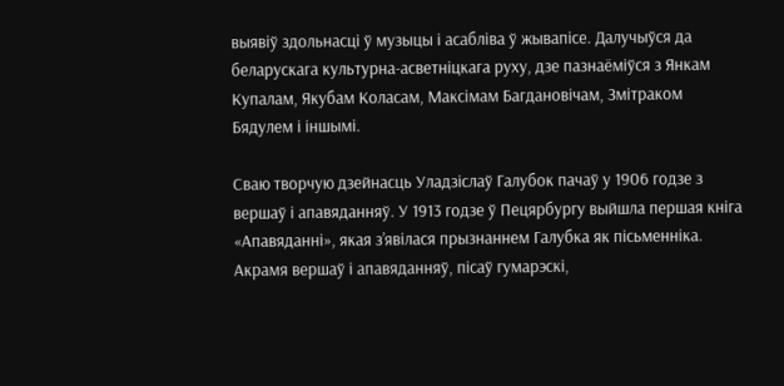выявіў здольнасці ў музыцы і асабліва ў жывапісе. Далучыўся да беларускага культурна-асветніцкага руху, дзе пазнаёміўся з Янкам Купалам, Якубам Коласам, Максімам Багдановічам, Змітраком Бядулем і іншымі.

Сваю творчую дзейнасць Уладзіслаў Галубок пачаў у 1906 годзе з вершаў і апавяданняў. У 1913 годзе ў Пецярбургу выйшла першая кніга «Апавяданні», якая з’явілася прызнаннем Галубка як пісьменніка. Акрамя вершаў і апавяданняў, пісаў гумарэскі,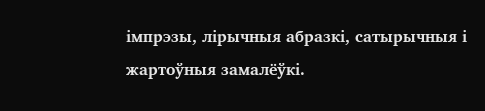імпрэзы, лірычныя абразкі, сатырычныя і жартоўныя замалёўкі.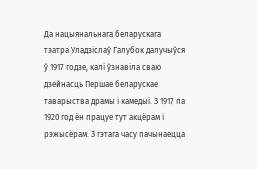Да нацыянальнага беларускага тэатра Уладзіслаў Галубок далучыўся ў 1917 годзе, калі ўзнавіла сваю дзейнасць Першае беларускае таварыства драмы і камедыі. З 1917 па 1920 год ён працуе тут акцёрам і рэжысёрам. З гэтага часу пачынаецца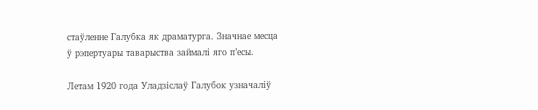стаўленне Галубка як драматурга. Значнае месца ў рэпертуары таварыства займалі яго п’есы.

Летам 1920 года Уладзіслаў Галубок узначаліў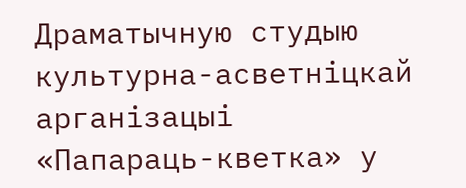Драматычную студыю культурна-асветніцкай арганізацыі «Папараць-кветка» у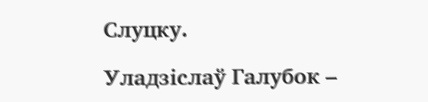Слуцку.

Уладзіслаў Галубок –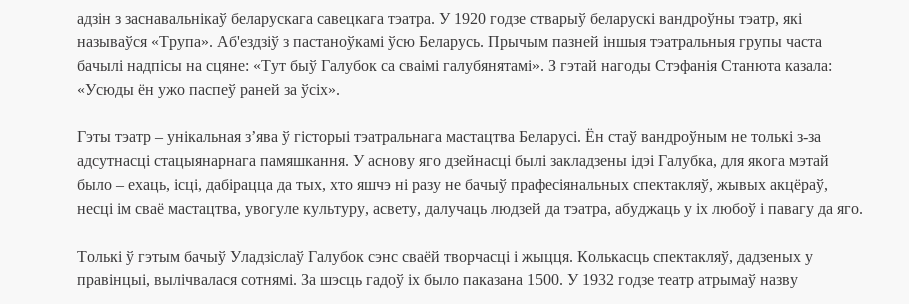адзін з заснавальнікаў беларускага савецкага тэатра. У 1920 годзе стварыў беларускі вандроўны тэатр, які называўся «Трупа». Аб'ездзіў з пастаноўкамі ўсю Беларусь. Прычым пазней іншыя тэатральныя групы часта бачылі надпісы на сцяне: «Тут быў Галубок са сваімі галубянятамі». З гэтай нагоды Стэфанія Станюта казала: «Усюды ён ужо паспеў раней за ўсіх».

Гэты тэатр – унікальная з’ява ў гісторыі тэатральнага мастацтва Беларусі. Ён стаў вандроўным не толькі з-за адсутнасці стацыянарнага памяшкання. У аснову яго дзейнасці былі закладзены ідэі Галубка, для якога мэтай было – ехаць, ісці, дабірацца да тых, хто яшчэ ні разу не бачыў прафесіянальных спектакляў, жывых акцёраў, несці ім сваё мастацтва, увогуле культуру, асвету, далучаць людзей да тэатра, абуджаць у іх любоў і павагу да яго.

Толькі ў гэтым бачыў Уладзіслаў Галубок сэнс сваёй творчасці і жыцця. Колькасць спектакляў, дадзеных у правінцыі, вылічвалася сотнямі. За шэсць гадоў іх было паказана 1500. У 1932 годзе театр атрымаў назву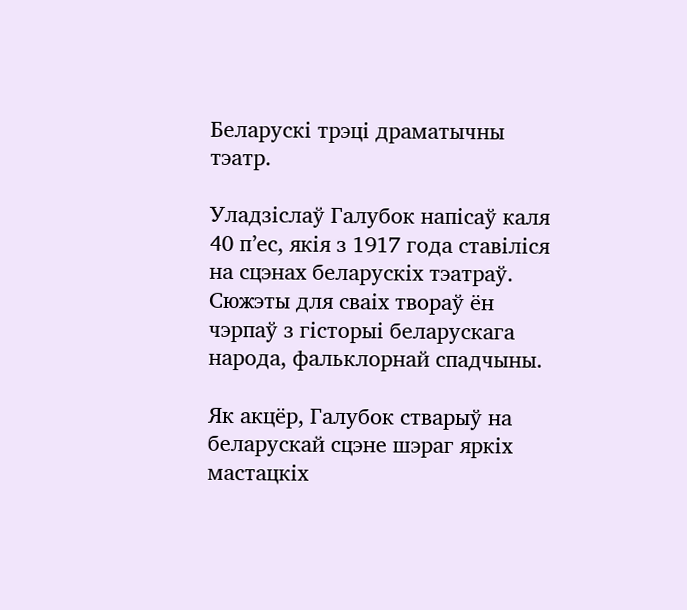Беларускі трэці драматычны тэатр.

Уладзіслаў Галубок напісаў каля 40 п’ес, якія з 1917 года ставіліся на сцэнах беларускіх тэатраў. Сюжэты для сваіх твораў ён чэрпаў з гісторыі беларускага народа, фальклорнай спадчыны.

Як акцёр, Галубок стварыў на беларускай сцэне шэраг яркіх мастацкіх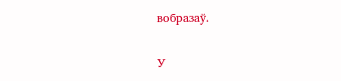вобразаў.

У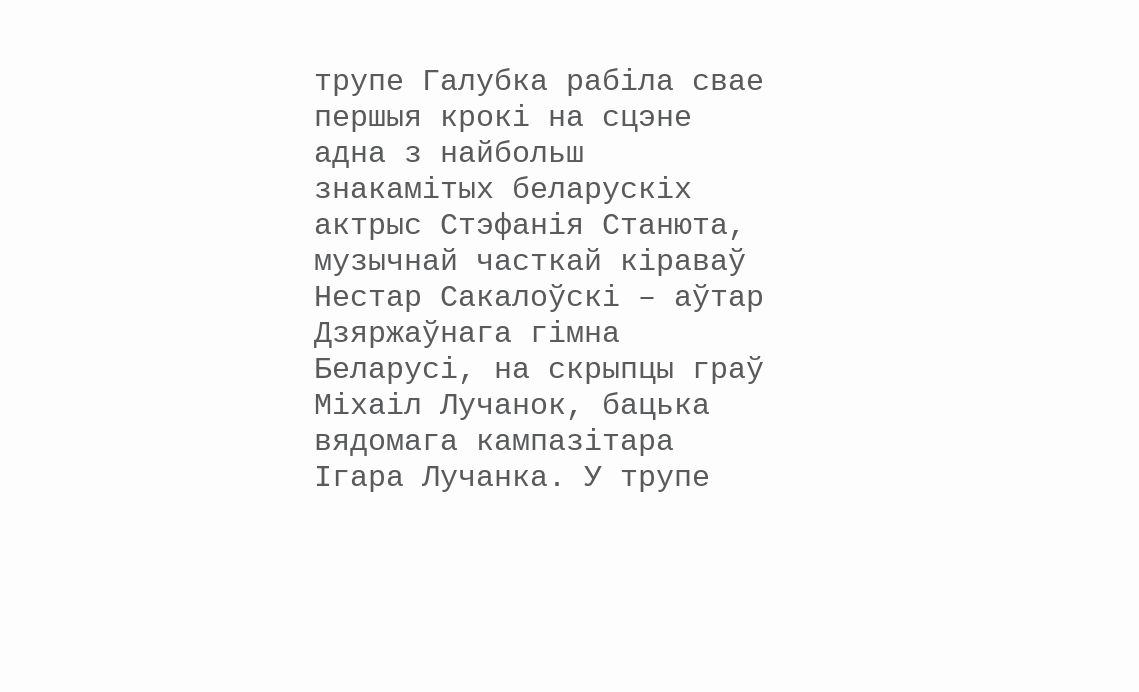трупе Галубка рабіла свае першыя крокі на сцэне адна з найбольш знакамітых беларускіх актрыс Стэфанія Станюта, музычнай часткай кіраваў Нестар Сакалоўскі – аўтар Дзяржаўнага гімна Беларусі, на скрыпцы граў Міхаіл Лучанок, бацька вядомага кампазітара Ігара Лучанка. У трупе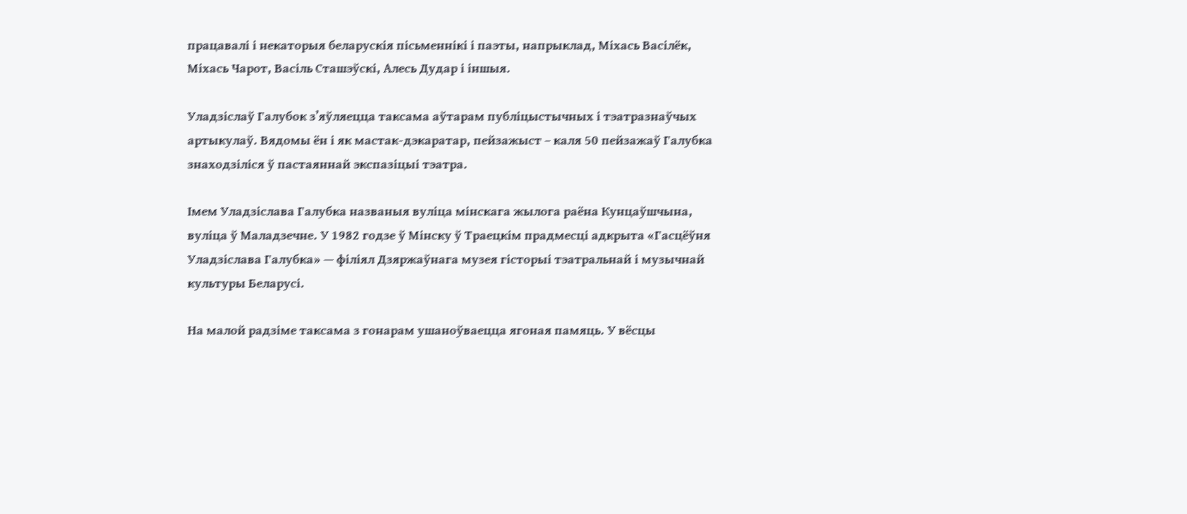працавалі і некаторыя беларускія пісьменнікі і паэты, напрыклад, Міхась Васілёк, Міхась Чарот, Васіль Сташэўскі, Алесь Дудар і іншыя.

Уладзіслаў Галубок з’яўляецца таксама аўтарам публіцыстычных і тэатразнаўчых артыкулаў. Вядомы ён і як мастак-дэкаратар, пейзажыст – каля 50 пейзажаў Галубка знаходзіліся ў пастаяннай экспазіцыі тэатра.

Імем Уладзіслава Галубка названыя вуліца мінскага жылога раёна Кунцаўшчына, вуліца ў Маладзечне. У 1982 годзе ў Мінску ў Траецкім прадмесці адкрыта «Гасцёўня Уладзіслава Галубка» — філіял Дзяржаўнага музея гісторыі тэатральнай і музычнай культуры Беларусі.

На малой радзіме таксама з гонарам ушаноўваецца ягоная памяць. У вёсцы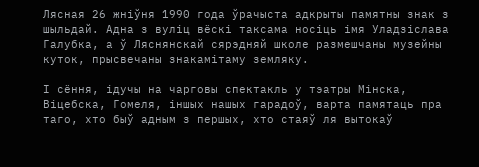Лясная 26 жніўня 1990 года ўрачыста адкрыты памятны знак з шыльдай. Адна з вуліц вёскі таксама носіць імя Уладзіслава Галубка, а ў Ляснянскай сярэдняй школе размешчаны музейны куток, прысвечаны знакамітаму земляку.

І сёння, ідучы на чарговы спектакль у тэатры Мінска, Віцебска, Гомеля, іншых нашых гарадоў, варта памятаць пра таго, хто быў адным з першых, хто стаяў ля вытокаў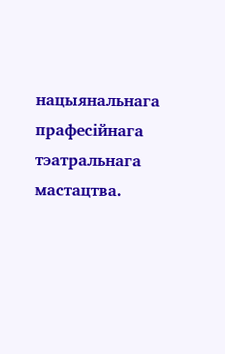нацыянальнага прафесійнага тэатральнага мастацтва.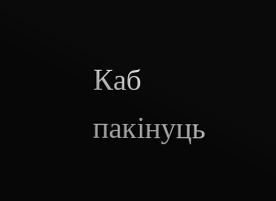Каб пакінуць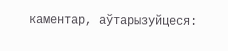каментар, аўтарызуйцеся: